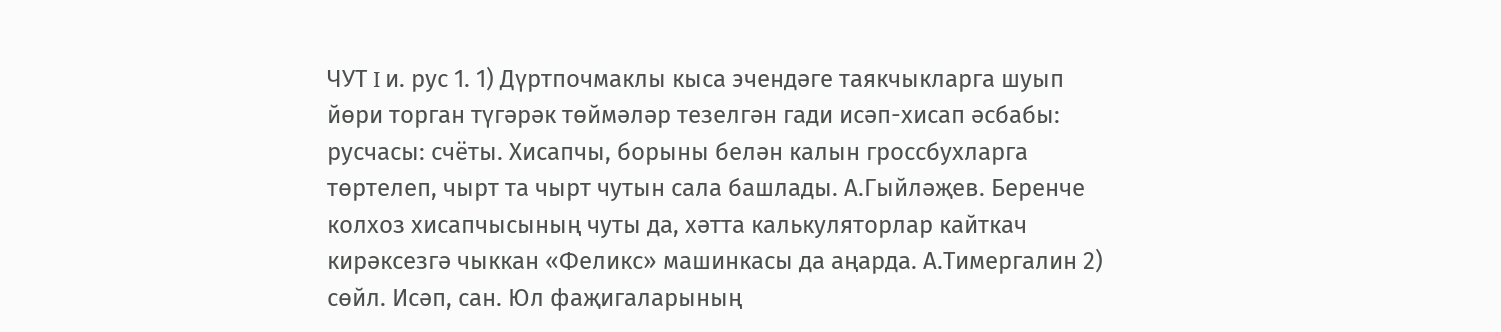ЧУТ I и. рус 1. 1) Дүртпочмаклы кыса эчендәге таякчыкларга шуып йөри торган түгәрәк төймәләр тезелгән гади исәп-хисап әсбабы: русчасы: счёты. Хисапчы, борыны белән калын гроссбухларга төртелеп, чырт та чырт чутын сала башлады. А.Гыйләҗев. Беренче колхоз хисапчысының чуты да, хәтта калькуляторлар кайткач кирәксезгә чыккан «Феликс» машинкасы да аңарда. А.Тимергалин 2) сөйл. Исәп, сан. Юл фаҗигаларының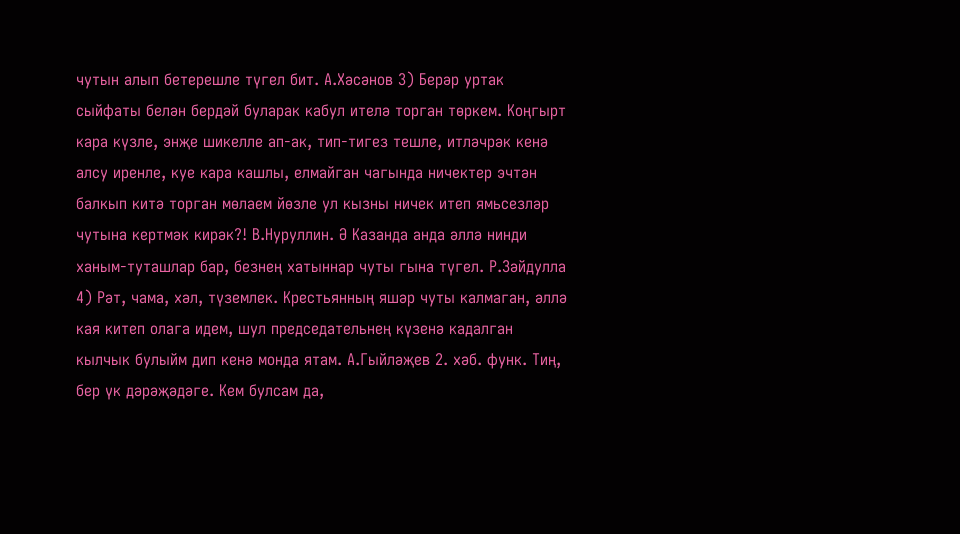чутын алып бетерешле түгел бит. А.Хәсәнов 3) Берәр уртак сыйфаты белән бердәй буларак кабул ителә торган төркем. Коңгырт кара күзле, энҗе шикелле ап-ак, тип-тигез тешле, итләчрәк кенә алсу иренле, куе кара кашлы, елмайган чагында ничектер эчтән балкып китә торган мөлаем йөзле ул кызны ничек итеп ямьсезләр чутына кертмәк кирәк?! В.Нуруллин. Ә Казанда анда әллә нинди ханым-туташлар бар, безнең хатыннар чуты гына түгел. Р.Зәйдулла 4) Рәт, чама, хәл, түземлек. Крестьянның яшәр чуты калмаган, әллә кая китеп олага идем, шул председательнең күзенә кадалган кылчык булыйм дип кенә монда ятам. А.Гыйләҗев 2. хәб. функ. Тиң, бер үк дәрәҗәдәге. Кем булсам да,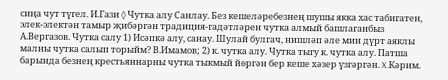сиңа чут түгел. И.Гази ◊ Чутка алу Санлау. Без кешеләребезнең шушы якка хас табигатен, элек-электән тамыр җибәргән традиция-гадәтләрен чутка алмый башлаганбыз А.Вергазов. Чутка салу 1) Исәпкә алу, санау. Шулай булгач, нишләп әле мин дүрт аяклы малны чутка салып торыйм? В.Имамов; 2) к. чутка алу. Чутка тыгу к. чутка алу. Патша барында безнең крестьяннарны чутка тыкмый йөргән бер кеше хәзер үзгәргән. X.Кәрим.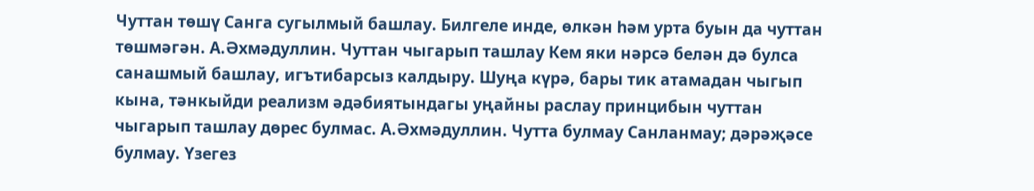Чуттан төшү Санга сугылмый башлау. Билгеле инде, өлкән һәм урта буын да чуттан төшмәгән. А.Әхмәдуллин. Чуттан чыгарып ташлау Кем яки нәрсә белән дә булса санашмый башлау, игътибарсыз калдыру. Шуңа күрә, бары тик атамадан чыгып кына, тәнкыйди реализм әдәбиятындагы уңайны раслау принцибын чуттан чыгарып ташлау дөрес булмас. А.Әхмәдуллин. Чутта булмау Санланмау; дәрәҗәсе булмау. Үзегез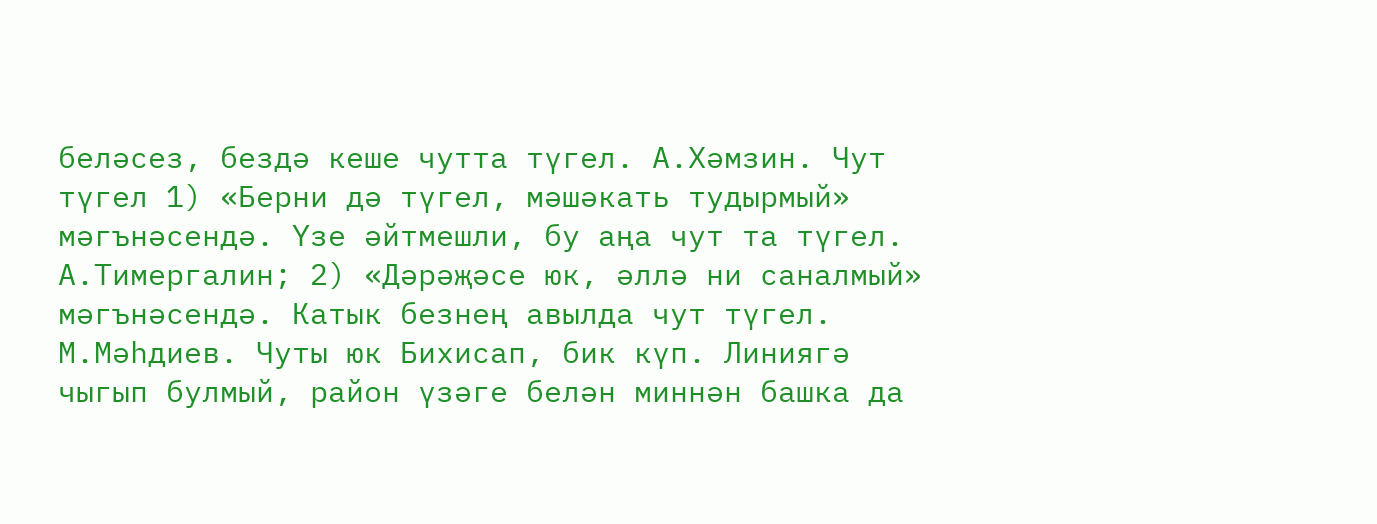беләсез, бездә кеше чутта түгел. А.Хәмзин. Чут түгел 1) «Берни дә түгел, мәшәкать тудырмый» мәгънәсендә. Үзе әйтмешли, бу аңа чут та түгел. А.Тимергалин; 2) «Дәрәҗәсе юк, әллә ни саналмый» мәгънәсендә. Катык безнең авылда чут түгел. М.Мәһдиев. Чуты юк Бихисап, бик күп. Линиягә чыгып булмый, район үзәге белән миннән башка да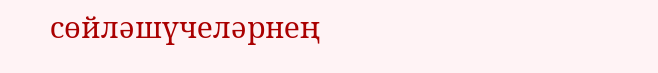сөйләшүчеләрнең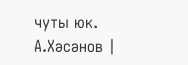чуты юк. А.Хәсәнов |